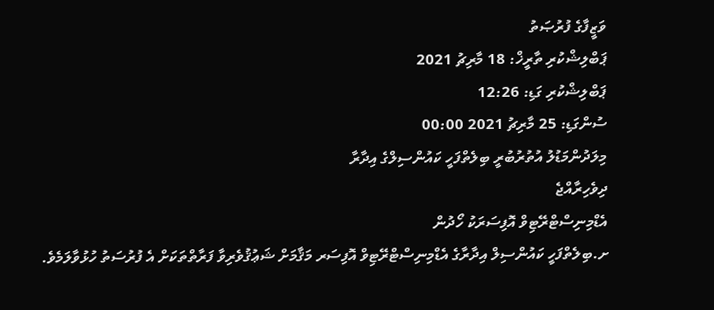ވަޒީފާގެ ފުރުޞަތު
ޕަބްލިޝްކުރި ތާރީޚް: 18 މާރިޗު 2021
ޕަބްލިޝްކުރި ގަޑި: 12:26
ސުންގަޑި: 25 މާރިޗު 2021 00:00
މިލަދުންމަޑުލު އުތުރުބުރީ ބިލެތްފަހީ ކައުންސިލްގެ އިދާރާ
ދިވެހިރާއްޖެ
އެޑްމިނިސްޓްރޭޓިވް އޮފިސަރަކު ހޯދުން
ށ.ބިލެތްފަހީ ކައުންސިލް އިދާރާގެ އެޑްމިނިސްޓްރޭޓިވް އޮފިސަރ މަޤާމަށް ޝަޢުޤުވެރިވާ ފަރާތްތަކަށް އެ ފުރުސަތު ހުޅުވާލަމެވެ.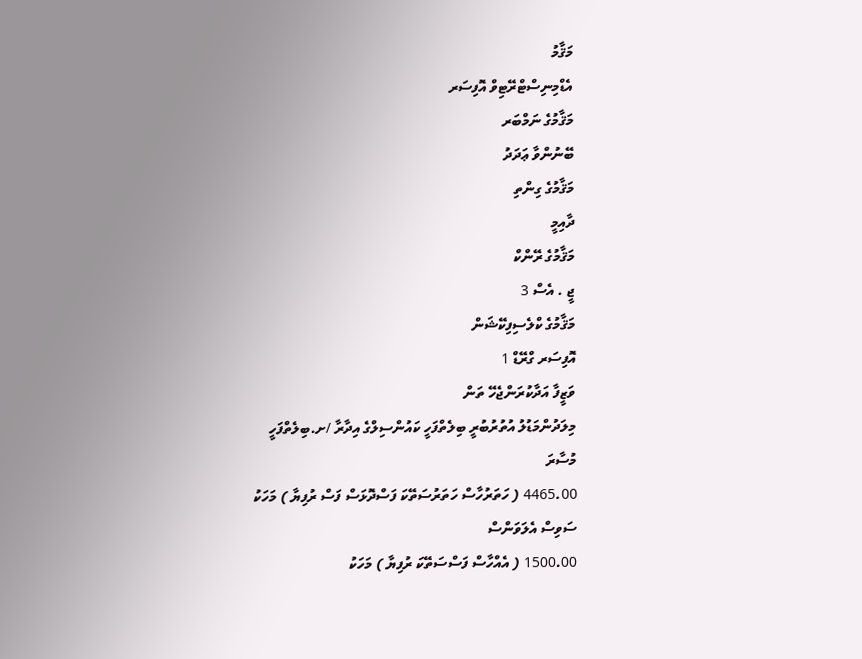މަޤާމު
އެޑްމިނިސްޓްރޭޓިވް އޮފިސަރ
މަޤާމުގެ ނަމްބަރ
ބޭނުންވާ ޢަދަދު
މަޤާމުގެ ގިންތި
ދާއިމީ
މަޤާމުގެ ރޭންކް
ޖީ . އެސް 3
މަޤާމުގެ ކްލެސިފިކޭޝަން
އޮފިސަރ ގްރޭޑް 1
ވަޒީފާ އަދާކުރަންޖެހޭ ތަން
މިލަދުންމަޑުލު އުތުރުބުރީ ބިލެތްފަހީ ކައުންސިލްގެ އިދާރާ /ށ.ބިލެތްފަހީ
މުސާރަ
4465.00 ( ހަތަރުހާސް ހަތަރުސަތޭކަ ފަސްދޮޅަސް ފަސް ރުފިޔާ ) މަހަކު
ސަވިސް އެލަވަންސް
1500.00 ( އެއްހާސް ފަސްސަތޭކަ ރުފިޔާ ) މަހަކު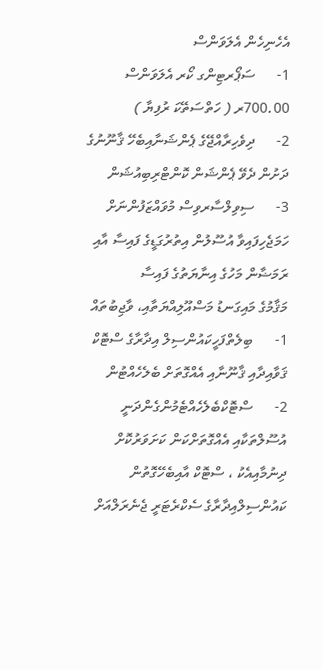އެހެނިހެން އެލަވަންސް
1-      ސަޕޯރޓިންގ ކޯރ އެލަވަންސް 700.00ރ ( ހަތްސަތޭކަ ރުފިޔާ )
2-      ދިވެހިރާއްޖޭގެ ޕެންޝަނާއިބެހޭ ޤާނޫނުގެ ދަށުން ދެވޭ ޕެންޝަން ކޮންޓްރިބިއުޝަން
3-      ސިވިލްސާރވިސް މުވައްޒަފުންނަށް ހަމަޖެހިފައިވާ އުސޫލުން އިތުރުގަޑީގެ ފައިސާ އާއި ރަމަޟާން މަހުގެ އިނާޔަތުގެ ފައިސާ
މަޤާމުގެ މައިގަނޑު މަސްއޫލިއްޔަތާއި، ވާޖިބުތައް
1-      ބިލެތްފަހީކައުންސިލް އިދާރާގެ ސްޓޮކް ޤަވާއިދާއި ޤާނޫނާއި އެއްގޮތަށް ބެލެހެއްޓުން
2-      ސްޓޮކްބެލެހެއްޓެމުންގެންދަނީ އުސޫލްތަކާއި އެއްގޮތަށްކަން ކަށަވަރުކޮށް ދިނުމާއިއެކު ، ސްޓޮކް އާއިބެހޭގޮތުން ކައުންސިލްއިދާރާގެ ސެކްރެޓަރީ ޖެނެރަލްއަށް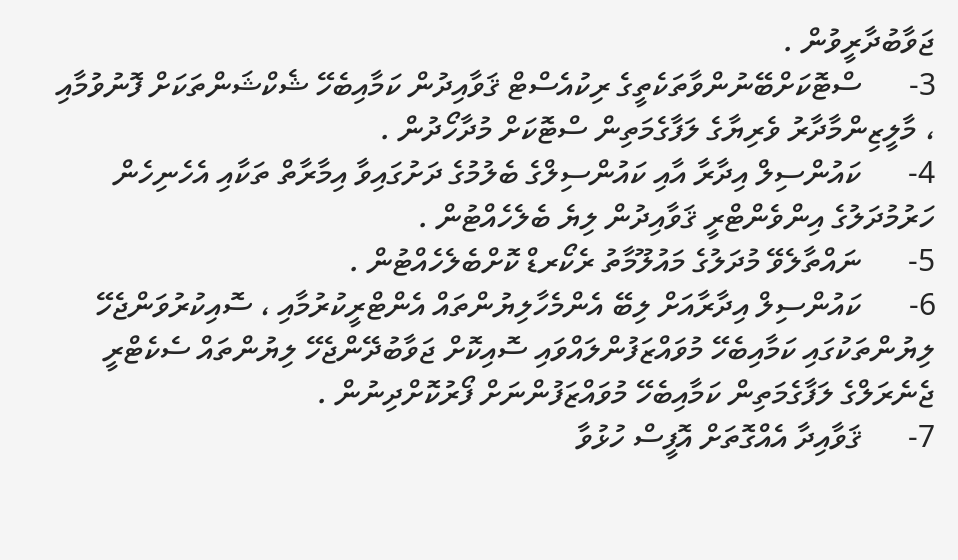ޖަވާބުދާރީވުން .
3-      ސްޓޮކަށްބޭނުންވާތަކެތީގެ ރިކުއެސްޓް ޤަވާއިދުން ކަމާއިބެހޭ ޝެކްޝަންތަކަށް ފޮނުވުމާއި ، މާލީޒިންމާދާރު ވެރިޔާގެ ލަފާގެމަތިން ސްޓޮކަށް މުދާހޯދުން .
4-      ކައުންސިލް އިދާރާ އާއި ކައުންސިލްގެ ބެލުމުގެ ދަށުގައިވާ އިމާރާތް ތަކާއި އެހެނިހެން ހަރުމުދަލުގެ އިންވެންޓްރީ ޤަވާއިދުން ލިޔެ ބެލެހެއްޓުން .
5-      ނައްތާލެވޭ މުދަލުގެ މައުލޫމާތު ރެކޯރޑް ކޮށްބެލެހެއްޓުން .
6-      ކައުންސިލް އިދާރާއަށް ލިބޭ އެންމެހާލިޔުންތައް އެންޓްރީކުރުމާއި ، ސޮއިކުރުވަންޖެހޭ ލިޔުންތަކުގައި ކަމާއިބެހޭ މުވައްޒަފުންލައްވައި ސޮއިކޮށް ޖަވާބުދޭންޖެހޭ ލިޔުންތައް ސެކެޓްރީ ޖެނެރަލްގެ ލަފާގެމަތިން ކަމާއިބެހޭ މުވައްޒަފުންނަށް ފޯރުކޮށްދިނުން .
7-      ޤަވާއިދާ އެއްގޮތަށް އޮފީސް ހުޅުވާ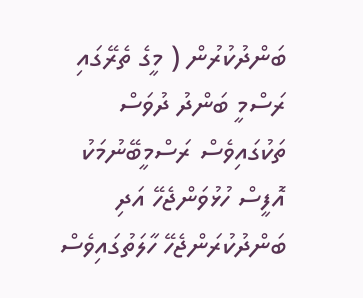ބަންދުކުރުން ( މީގެ ތެރޭގައި ރަސްމީ ބަންދު ދުވަސް ތަކުގައިވެސް ރަސްމީބޭނުމަކު އޮފީސް ހުޅުވަންޖެހޭ އަދި ބަންދުކުރަންޖެހޭ ހާލަތުގައިވެސް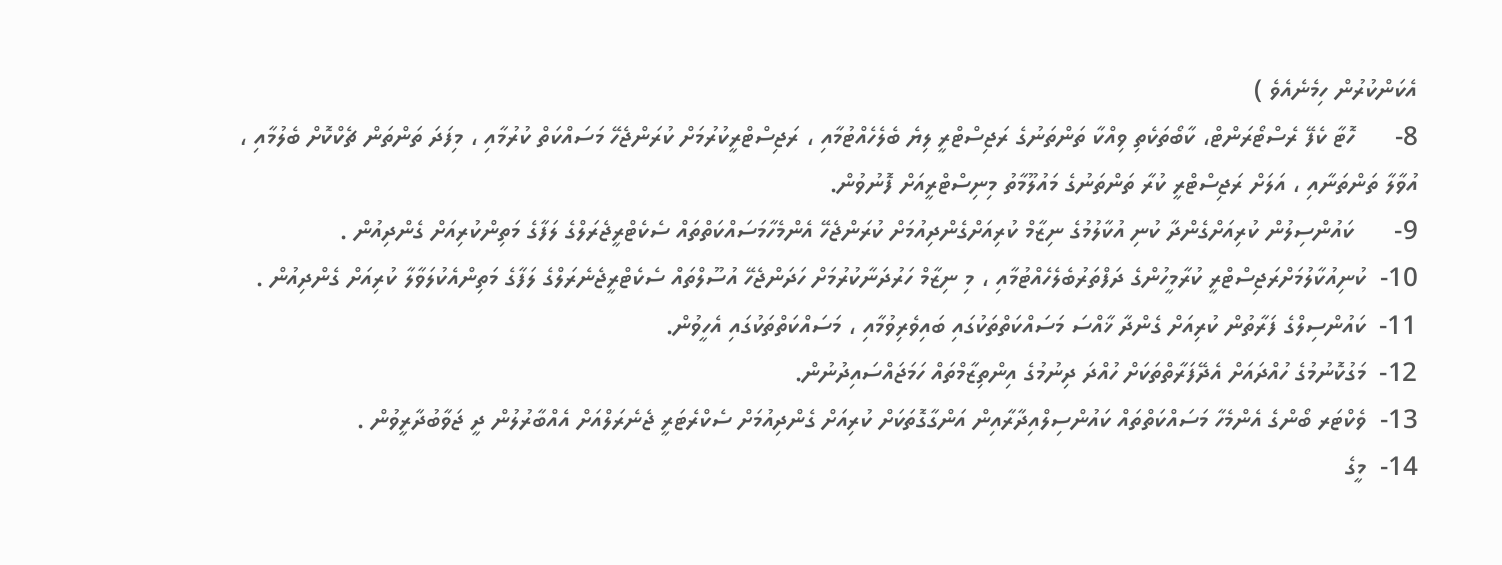އެކަންކުރުން ހިމެނެއެވެ )
8-      ހޮޓާ ކެފޭ ރެސްޓޯރަންޓް، ކާބޯތަކެތި ވިއްކާ ތަންތަނުގެ ރަޖިސްޓްރީ ލިޔެ ބެލެހެއްޓުމާއި ، ރަޖިސްޓްރީކުރުމަށް ކުރަންޖެހޭ މަސައްކަތް ކުރުމާއި ، މިފަދަ ތަންތަން ޗެކްކޮށް ބެލުމާއި ، އުވާލާ ތަންތަނާއި ، އަލަށް ރަޖިސްޓްރީ ކުރާ ތަންތަނުގެ މައުލޫމާތު މިނިސްޓްރީއަށް ފޮނުވުން.
9-      ކައުންސިލުން ކުރިއަށްގެންދާ ކުނި އުކާލުމުގެ ނިޒާމް ކުރިއަށްގެންދިއުމަށް ކުރަންޖެހޭ އެންމެހާމަސައްކަތްތައް ސެކެޓްރީޖެރަލްގެ ލަފާގެ މަތިންކުރިއަށް ގެންދިއުން .
10-  ކުނިއުކާލުމަށްރަޖިސްޓްރީ ކުރާމީހުންގެ ދަފްތަރުބެލެހެއްޓުމާއި ، މި ނިޒާމް ހަރުދަނާކުރުމަށް ހަދަންޖެހޭ އުސޫލްތައް ސެކެޓްރީޖެނެރަލްގެ ލަފާގެ މަތިންއެކުލަވާލާ ކުރިއަށް ގެންދިއުން .
11-  ކައުންސިލްގެ ފަރާތުން ކުރިއަށް ގެންދާ ޚާއްސަ މަސައްކަތްތަކުގައި ބައިވެރިވުމާއި ، މަސައްކަތްތަކުގައި އެހީވުން.
12-  މަގުކޮނުމުގެ ހުއްދައަށް އެދޭފަރާތްތަކަށް ހުއްދަ ދިނުމުގެ އިންތިޒާމްތައް ހަމަޖައްސައިދުނުން.
13-  ވެކްޓަރ ބޯންގެ އެންމެހާ މަސައްކަތްތައް ކައުންސިލްއިދާރާއިން އަންގާގޮތަކަށް ކުރިއަށް ގެންދިއުމަށް ސެކްރެޓަރީ ޖެނެރަލްއަށް އެއްބާރުލުން ދީ ޖަވާބުދާރީވުން .
14-  މީގެ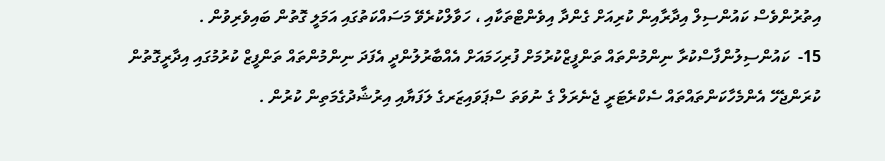އިތުރުންވެސް ކައުންސިލް އިދާރާއިން ކުރިއަށް ގެންދާ އިވެންޓްތަކާއި ، ހަވާލްކުރެވޭ މަސައްކަތުގައި އަމަލީ ގޮތުން ބައިވެރިވުން .
15-  ކައުންސިލުންފާސްކުރާ ނިންމުންތައް ތަންފީޒްކުރުމަށް ފުރިހަމައަށް އެއްބާރުލުންދީ އެފަދަ ނިންމުންތައް ތަންފީޒް ކުރުމުގައި އިދާރީގޮތުން ކުރަންޖެހޭ އެންމެހާކަންތައްތައް ސެކްރެޓަރީ ޖެނެރަލް ގެ ނުވަތަ ސްޕަވައިޒަރގެ ލަފަޔާއި އިރުޝާދުގެމަތިން ކުރުން .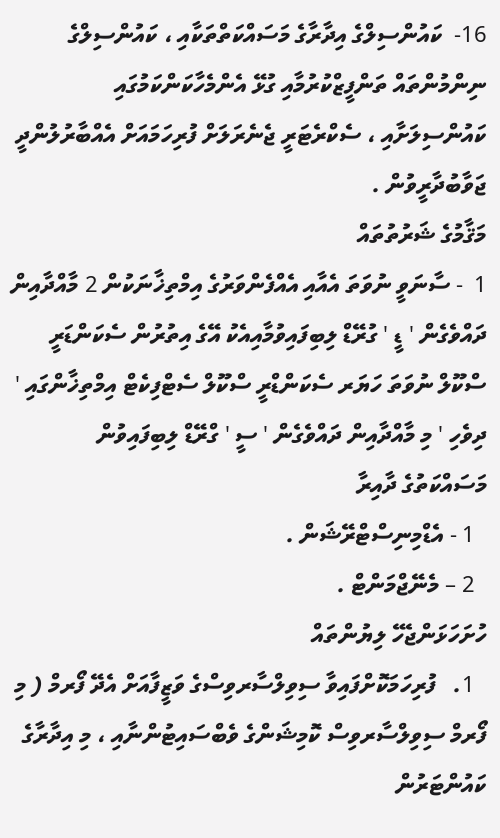16-  ކައުންސިލްގެ އިދާރާގެ މަސައްކަތްތަކާއި ، ކައުންސިލްގެ ނިންމުންތައް ތަންފީޒްކުރުމާއި ގުޅޭ އެންމެހާކަންކަމުގައި ކައުންސިލަށާއި ، ސެކްރެޓަރީ ޖެނެރަލަށް ފުރިހަމައަށް އެއްބާރުލުންދީ ޖަވާބުދާރީވުން .
މަޤާމުގެ ޝަރުތުތައް
1  - ސާނަވީ ނުވަތަ އެއާއި އެއްފެންވަރުގެ އިމްތިޚާނަކުން 2 މާއްދާއިން ދައްވެގެން ' ޑީ ' ގުރޭޑް ލިބިފައިވުމާއިއެކު އޭގެ އިތުރުން ސެކަންޑަރީ ސްކޫލް ނުވަތަ ހަޔަރ ސެކަންޑްރީ ސްކޫލް ސެޓްފިކެޓް އިމްތިޚާންގައި ' ދިވެހި ' މި މާއްދާއިން ދައްވެގެން ' ސީ ' ގްރޭޑް ލިބިފައިވުން
މަސައްކަތުގެ ދާއިރާ
  1 - އެޑްމިނިސްޓްރޭޝަން .
  2 – މެނޭޖްމަންޓް .
ހުށަހަޅަންޖެހޭ ލިޔުންތައް
  1.   ފުރިހަމަކޮށްފައިވާ ސިވިލްސާރވިސްގެ ވަޒީފާއަށް އެދޭ ފޯރމް ( މި ފޯރމް ސިވިލްސާރވިސް ކޮމިޝަންގެ ވެބްސައިޓުންނާއި ، މި އިދާރާގެ ކައުންޓަރުން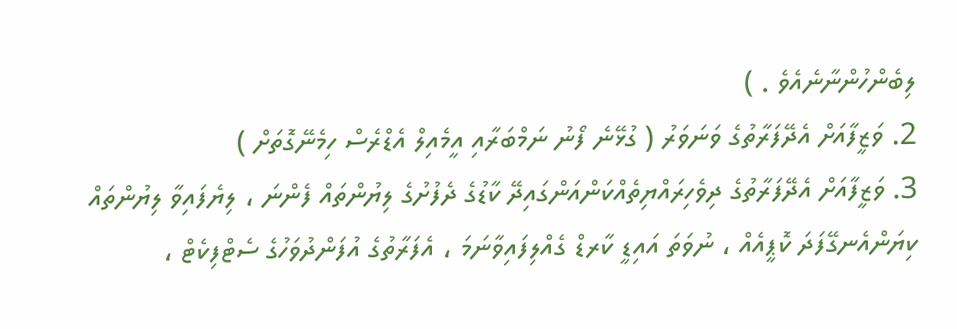ލިބެންހުންނާނެއެވެ . )
2. ވަޒީފާއަށް އެދޭފަރާތުގެ ވަނަވަރު ( ގުޅޭނެ ފޯނު ނަމްބަރާއި އީމެއިލް އެޑްރެސް ހިމެނޭގޮތަށް )
3. ވަޒީފާއަށް އެދޭފަރާތުގެ ދިވެހިރައްޔިތެއްކަންއަންގައިދޭ ކާޑުގެ ދެފުށުގެ ލިޔުންތައް ފެންނަ ، ލިޔެފައިވާ ލިޔުންތައް ކިޔަންއެނގޭފަދަ ކޮޕީއެއް ، ނުވަތަ އައިޑީ ކާރޑް ގެއްލިފައިވާނަމަ ، އެފަރާތުގެ އުފަންދުވަހުގެ ސެޓްފިކެޓް ،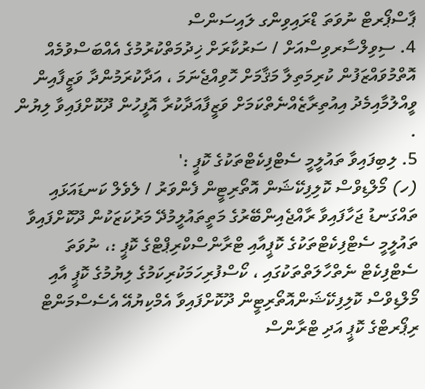ޕާސްޕޯރޓް ނުވަތަ ޑްރައިވިންގ ލައިސަންސް
4. ސިވިލްސާރވިސްއަށް / ސަރުކާރަށް ޚިދުމަތްކުރުމުގެ އެއްބަސްވުމެއް އޮތްމުވައްޒަފުން ކުރިމަތިލާ މަޤާމަށް ހޮވިއްޖެނަމަ ، އަދާކުރަމުންދާ ވަޒީފާއިން ވީއްލުމާއިމެދު އިއުތިރާޒެއްނެތްކަމަށް ވަޒީފާއަދާކުރާ އޮފީހުން ދޫކޮށްފައިވާ ލިޔުން .
5. ލިބިފައިވާ ތައުލީމީ ސެޓްފިކެޓްތަކުގެ ކޮޕީ :'
(ހ) މޯލްޑިވްސް ކޮލިފިކޭޝަން އޮތޯރިޓީން ފެންވަރު / ލެވެލް ކަނޑައަޅައި ތައްގަނޑު ޖަހާފައިވާ ރާއްޖެއިންބޭރުގެ މަތީތައުލީމުދޭ މަރުކަޒަކުން ދޫކޮށްފައިވާ ތައުލީމީ ސެޓްފިކެޓްތަކުގެ ކޮޕީއާއި ޓްރާންސްކްރިޕްޓްގެ ކޮޕީ :، ނުވަތަ ސެޓްފިކެޓް ނެތްހާލަތްތަކުގައި ، ކޯސްފުރިހަމަކުރިކަމުގެ ލިޔުމުގެ ކޮޕީ އާއި މޯލްޑިވްސް ކޮލިފިކޭޝަންއޮތޯރިޓީން ދޫކޮށްފައިވާ އެމްކިޔުއޭ އެސެސްމަންޓް ރިޕޯރޓްގެ ކޮޕީ އަދި ޓްރާންސް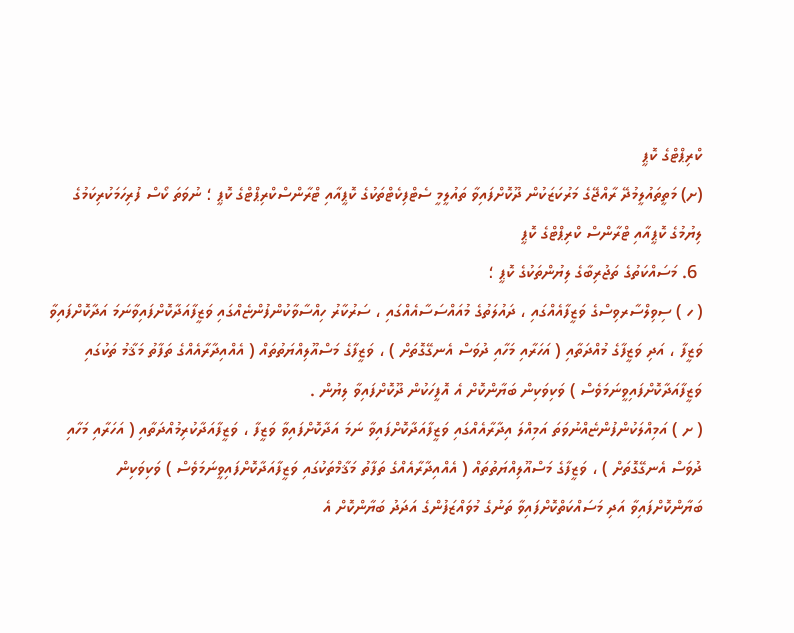ކްރިޕްޓްގެ ކޮޕީ
(ށ) މަތީތައުލީމުދޭ ރާއްޖޭގެ މަރުކަޒަކުން ދޫކޮށްފައިވާ ތައުލީމީ ސެޓްފިކެޓްތަކުގެ ކޮޕީއާއި ޓްރާންސްކްރިޕްޓްގެ ކޮޕީ ؛ ނުވަތަ ކޯސް ފުރިހަމަކުރިކަމުގެ ލިޔުމުގެ ކޮޕީއާއި ޓްރާންސް ކްރިޕްޓްގެ ކޮޕީ
 6. މަސައްކަތުގެ ތަޖުރިބާގެ ލިޔުންތަކުގެ ކޮޕީ ؛
( ހ ) ސިވިލްސާރވިސްގެ ވަޒީފާއެއްގައި ، ދައުލަތުގެ މުއައްސަސާއެއްގައި ، ސަރުކާރު ހިއްސާވާކުންފުންޏެއްގައި ވަޒީފާއަދާކޮށްފައިވާނަމަ އަދާކޮށްފައިވާ ވަޒީފާ ، އަދި ވަޒީފާގެ މުއްދަތާއި ( އަހަރާއި މަހާއި ދުވަސް އެނގޭގޮތަށް ) ، ވަޒީފާގެ މަސްއޫލިއްޔަތުތައް ( އެއްއިދާރާއެއްގެ ތަފާތު މަޤާމު ތަކުގައި ވަޒީފާއަދާކޮށްފައިވީނަމަވެސް ) ވަކިވަކިން ބަޔާންކޮށް އެ އޮފީހަކުން ދޫކޮށްފައިވާ ލިޔުން .
( ށ ) އަމިއްލަކުންފުންޏެއްނުވަތަ އަމިއްލަ އިދާރާއެއްގައި ވަޒީފާއަދާކޮށްފައިވާ ނަމަ އަދާކޮށްފައިވާ ވަޒީފާ ، ވަޒީފާއަދާކުރިމުއްދަތާއި ( އަހަރާއި މަހާއި ދުވަސް އެނގޭގޮތަށް ) ، ވަޒީފާގެ މަސްއޫލިއްޔަތުތައް ( އެއްއިދާރާއެއްގެ ތަފާތު މަޤާމްތަކުގައި ވަޒީފާއަދާކޮށްފައިވީނަމަވެސް ) ވަކިވަކިން ބަޔާންކޮށްފައިވާ އަދި މަސައްކަތްކޮށްފައިވާ ތަނުގެ މުވައްޒަފުންގެ އަދަދު ބަޔާންކޮށް އެ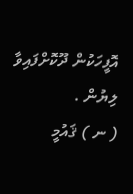އޮފީހަކުން ދޫކޮށްފައިވާ ލިޔުން .
( ނ ) ޤައުމީ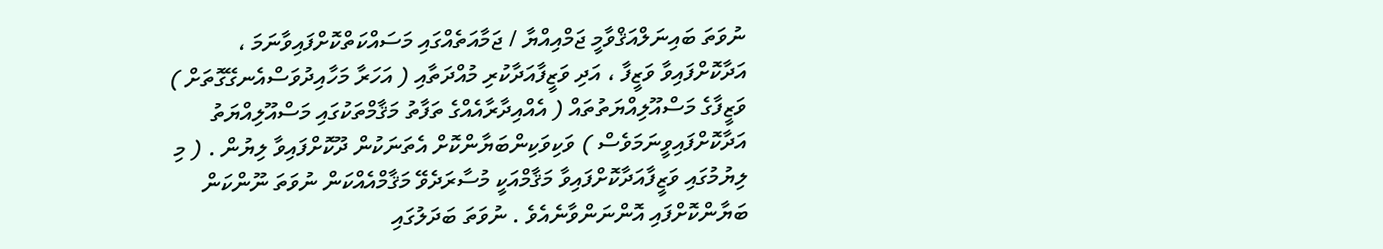ނުވަތަ ބައިނަލްއަޤްވާމީ ޖަމްއިއްޔާ / ޖަމާއަތެއްގައި މަސައްކަތްކޮށްފައިވާނަމަ ، އަދާކޮށްފައިވާ ވަޒީފާ ، އަދި ވަޒީފާއަދާކުރި މުއްދަތާއި ( އަހަރާ މަހާއިދުވަސްއެނގޭގޮތަށް ) ވަޒީފާގެ މަސްއޫލިއްޔަތުތައް ( އެއްއިދާރާއެއްގެ ތަފާތު މަޤާމްތަކުގައި މަސްއޫލިއްޔަތު އަދާކޮށްފައިވީނަމަވެސް ) ވަކިވަކިންބަޔާންކޮށް އެތަނަކުން ދޫކޮށްފައިވާ ލިޔުން . ( މި ލިޔުމުގައި ވަޒީފާއަދާކޮށްފައިވާ މަޤާމްއަކީ މުސާރަދެވޭ މަޤާމްއެއްކަން ނުވަތަ ނޫންކަން ބަޔާންކޮށްފައި އޮންނަންވާނެއެވެ . ނުވަތަ ބަދަލުގައި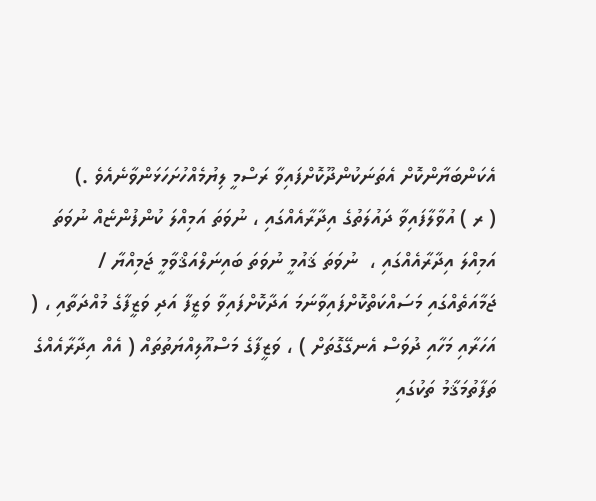އެކަންބަޔާންކޮށް އެތަނަކުންދޫކޮށްފައިވާ ރަސްމީ ލިޔުމެއްހުށަހަޅަންވާނެއެވެ .)
( ރ ) އުވާލާފައިވާ ދައުލަތުގެ އިދާރާއެއްގައި ، ނުވަތަ އަމިއްލަ ކުންފުންޏެއް ނުވަތަ އަމިއްލަ އިދާރާއެއްގައި ،  ނުވަތަ ޤައުމީ ނުވަތަ ބައިނަލްއަޤްވާމީ ޖަމިއްޔާ / ޖަމާއަތެއްގައި މަސައްކަތްކޮށްފައިވާނަމަ އަދާކޮށްފައިވާ ވަޒީފާ އަދި ވަޒީފާގެ މުއްދަތާއި ، ( އަހަރާއި މަހާއި ދުވަސް އެނގޭގޮތަށް ) ، ވަޒީފާގެ މަސްއޫލިއްޔަތުތައް ( އެއް އިދާރާއެއްގެ ތަފާތުމަޤާމު ތަކުގައި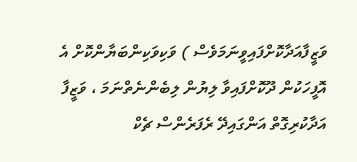ވަޒީފާއަދާކޮށްފައިވީނަމަވެސް ) ވަކިވަކިންބަޔާންކޮށް އެ އޮފީހަކުން ދޫކޮށްފައިވާ ލިޔުން ލިބެންނެތްނަމަ ، ވަޒީފާ އަދާކުރިގޮތް އަންގައިދޭ ރެފަރެންސް ޗެކް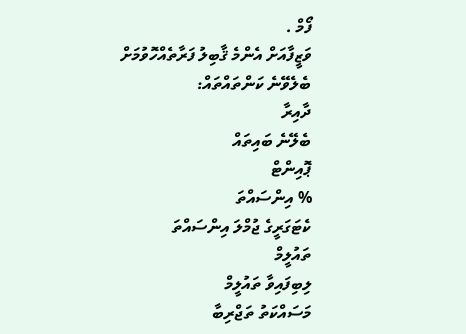ފޯމް .
ވަޒީފާއަށް އެންމެ ޤާބިލު ފަރާތެއްހޮވުމަށް ބެލެވޭނެ ކަންތައްތައް:
ދާއިރާ
ބެލޭނެ ބައިތައް
ޕޮއިންޓް
% އިންސައްތަ
ކެޓަގަރީގެ ޖުމްލަ އިންސައްތަ
ތައުލީމް
ލިބިފައިވާ ތައުލީމް
މަސައްކަތު ތަޖްރިބާ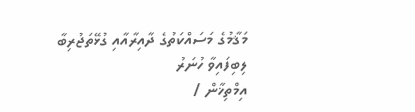މަޤާމުގެ މަސައްކަތުގެ ދާއިރާއާއި ގުޅޭތަޖުރިބާ
ލިބިފައިވާ ހުނަރު
އިމްތިޚާން /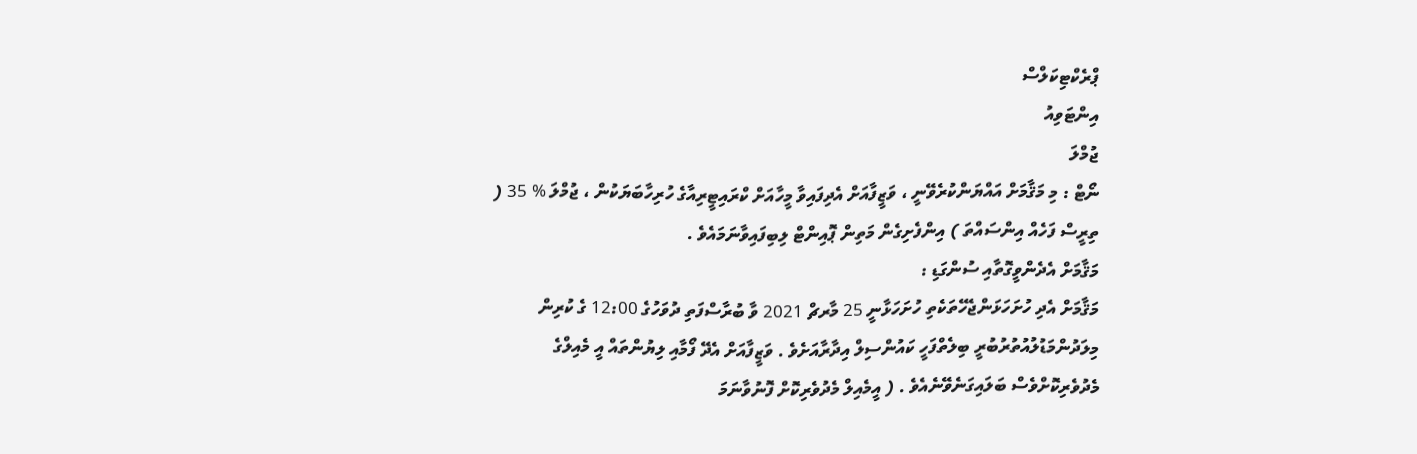ޕްރެކްޓިކަލްސް
އިންޓަވިއު
ޖުމްލަ
ނޯޓް : މި މަޤާމަށް އައްޔަންކުރެވޭނީ ، ވަޒީފާއަށް އެދިފައިވާ މީހާއަށް ކްރައިޓީރިއާގެ ހުރިހާބަޔަކުން ، ޖުމްލަ % 35 ( ތިރީސް ފަހެއް އިންސައްތަ ) އިންފެށިގެން މަތިން ޕޮއިންޓް ލިބިފައިވާނަމައެވެ .
މަޤާމަށް އެދެންވީގޮތާއި ސުންގަޑި :
މަޤާމަށް އެދި ހުށަހަޅަންޖެހޭތަކެތި ހުށަހަޅާނީ 25 މާރޗް 2021 ވާ ބުރާސްފަތި ދުވަހުގެ 12:00 ގެ ކުރިން މިލަދުންމަޑުލުއުތުރުބުރީ ބިލެތްފަހީ ކައުންސިލް އިދާރާއަށެވެ . ވަޒީފާއަށް އެދޭ ފޯމާއި ލިޔުންތައް އީ މެއިލްގެ މެދުވެރިކޮށްވެސް ބަލައިގަނެވޭނެއެވެ . ( އީމެއިލް މެދުވެރިކޮށް ފޮނުވާނަމަ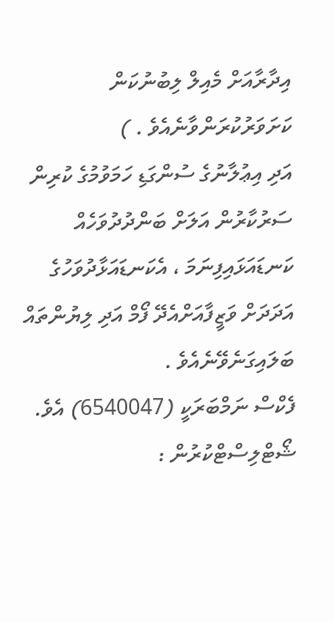އިދާރާއަށް މެއިލް ލިބުނުކަން ކަށަވަރުކުރަންވާނެއެވެ . )
އަދި އިޢުލާނުގެ ސުންގަޑި ހަމަވުމުގެ ކުރިން ސަރުކާރުން އަލަށް ބަންދުދުވަހެއް ކަނޑައަޅައިފިނަމަ ، އެކަނޑައަޅާދުވަހުގެ އަދަދަށް ވަޒީފާއަށްއެދޭ ފޯމް އަދި ލިޔުންތައް  ބަލައިގަނެވޭނެއެވެ .
ފެކްސް ނަމްބަރަކީ (6540047) އެވެ.
ޝޯޓްލިސްޓްކުރުން :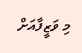މި ވަޒީފާއަށް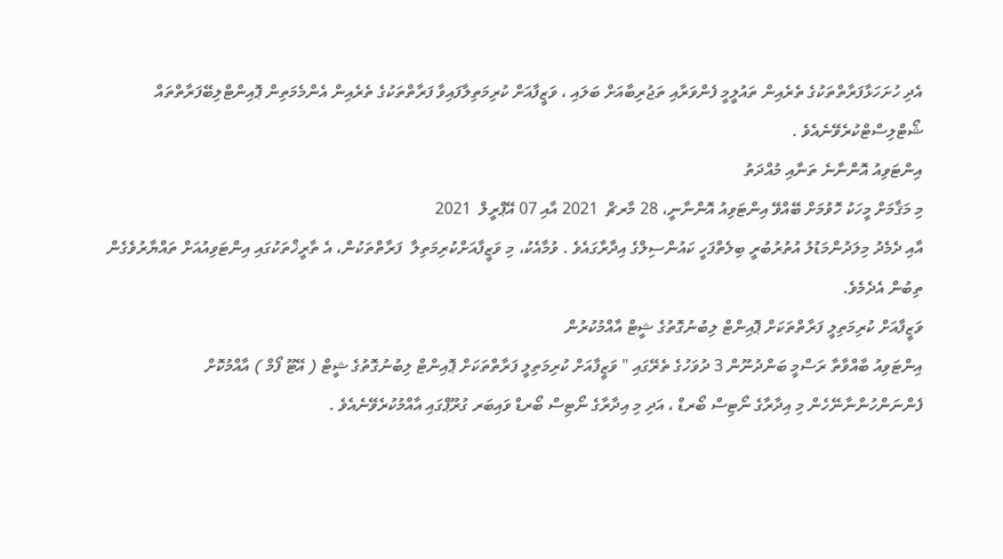އެދި ހުށަހަޅާފަރާތްތަކުގެ ތެރެއިން ތައުލީމީ ފެންވަރާއި ތަޖުރިބާއަށް ބަލައި ، ވަޒީފާއަށް ކުރިމަތިލާފައިވާ ފަރާތްތަކުގެ ތެރެއިން އެންމެމަތިން ޕޮއިންޓްލިބޭފަރާތްތައް ޝޯޓްލިސްޓްކުރެވޭނެއެވެ .
އިންޓަވިއު އޮންނާނެ ތަނާއި މުއްދަތު
މި މަޤާމަށް މީހަކު ހޮވުމަށް ބޭއްވޭ އިންޓަވިއު އޮންނާނީ، 28 މާރޗް  2021 އާއި 07 އޭޕްރީލް  2021
އާއި ދެމެދު މިލަދުންމަޑުލު އުތުރުބުރީ ބިލެތްފަހީ ކައުންސިލްގެ އިދާރާގައެވެ . ވުމާއެކު، މި ވަޒީފާއަށްކުރިމަތިލާ  ފަރާތްތަކުން، އެ ތާރީޚްތަކުގައި އިންޓަވިއުއަށް ތައްޔާރުވެގެން ތިބުން އެދެމެވެ.
ވަޒީފާއަށް ކުރިމަތިލީ ފަރާތްތަކަށް ޕޮއިންޓް ލިބުނުގޮތުގެ ޝީޓް އާއްމުކުރުން
އިންޓަވިއު ބާއްވާތާ ރަސްމީ ބަންދުނޫން 3 ދުވަހުގެ ތެރޭގައި " ވަޒީފާއަށް ކުރިމަތިލީ ފަރާތްތަކަށް ޕޮއިންޓް ލިބުނުގޮތުގެ ޝީޓް ( އޭޓޫ ފޯމް ) އާއްމުކޮށް ފެންނަންހުންނާނޭހެން މި އިދާރާގެ ނޯޓިސް ބޯރޑް ، އަދި މި އިދާރާގެ ނޯޓިސް ބޯރޑް ވައިބަރ ގުރޫޕްގައި އާއްމުކުރެވޭނެއެވެ .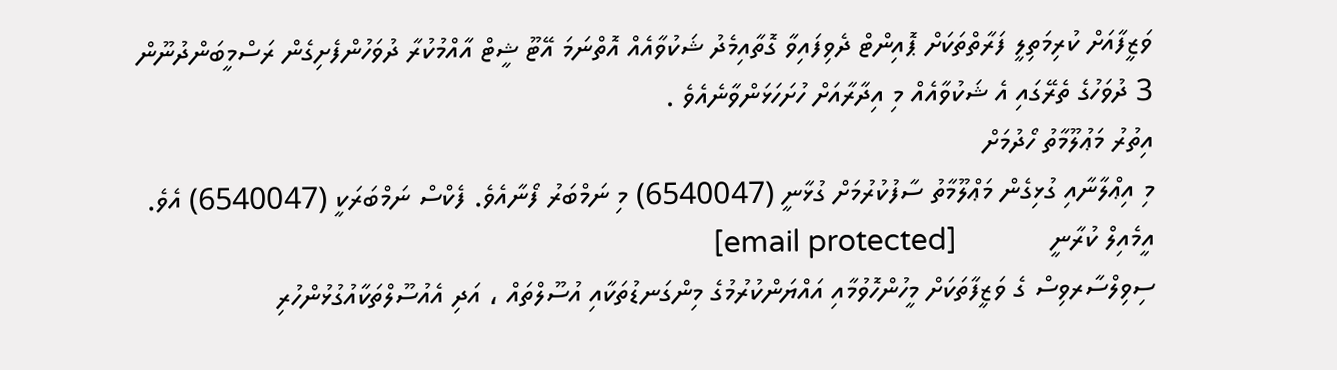ވަޒީފާއަށް ކުރިމަތިލީ ފަރާތްތަކަށް ޕޮއިންޓް ދެވިފައިވާ ގޮތާއިމެދު ޝަކުވާއެއް އޮތްނަމަ އޭޓޫ ޝީޓް އާއްމުކުރާ ދުވަހުންފެށިގެން ރަސްމީބަންދުނޫން 3 ދުވަހުގެ ތެރޭގައި އެ ޝަކުވާއެއް މި އިދާރާއަށް ހުށަހަޅަންވާނެއެވެ .
އިތުރު މަޢުލޫމާތު ހޯދުމަށް
މި އިޢްލާނާއި ގުޅިގެން މަޢްލޫމާތު ސާފުކުރުމަށް ގުޅާނީ (6540047) މި ނަމްބަރު ފޯނާއެވެ. ފެކްސް ނަމްބަރަކީ (6540047) އެވެ. އީމެއިލް ކުރާނީ            [email protected]
ސިވިލްސާރވިސް ގެ ވަޒީފާތަކަށް މީހުންހޮވުމާއި އައްޔަންކުރުމުގެ މިންގަނޑުތަކާއި އުސޫލްތައް ، އަދި އެއުސޫލްތަކާއުގުޅުންހުރި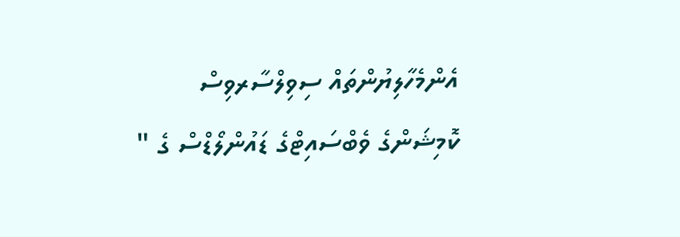އެންމެހާލިޔުންތައް ސިވިލްސާރވިސް ކޮމިޝަންގެ ވެބްސައިޓްގެ ޑައުންލޯޑްސް ގެ "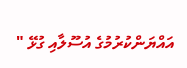އައްޔަންކުރުމުގެ އުސޫލާއި ގުޅޭ "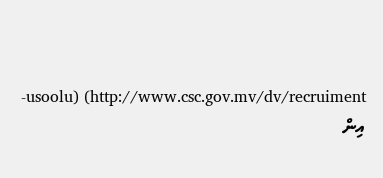usoolu) (http://www.csc.gov.mv/dv/recruiment- އިން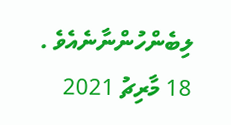ލިބެންހުންނާނެއެވެ .
18 މާރިޗު 2021